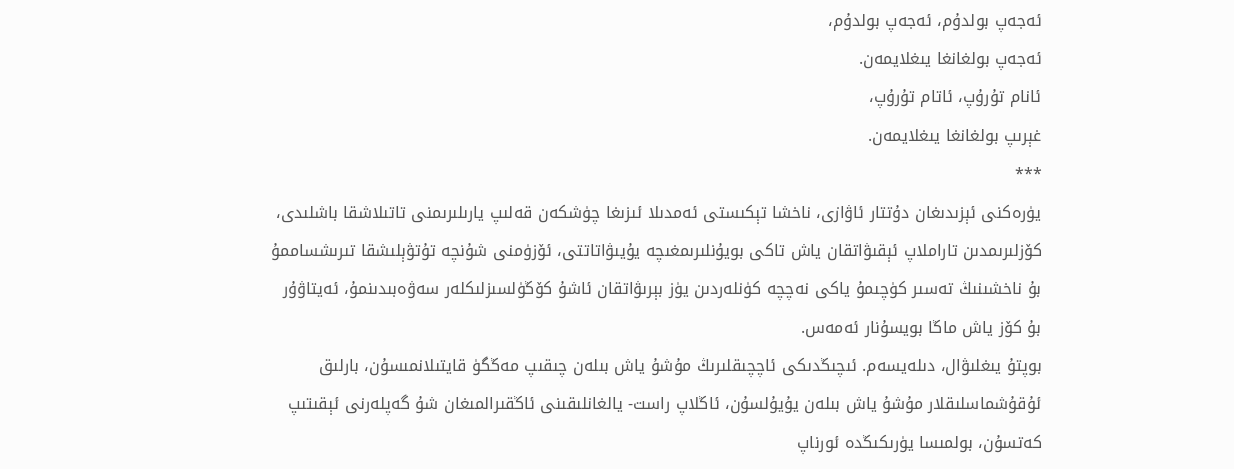ئەجەپ بولدۇم، ئەجەپ بولدۇم،
ئەجەپ بولغانغا يىغلايمەن.
ئانام تۇرۇپ، ئاتام تۇرۇپ،
غېرىپ بولغانغا يىغلايمەن.
***
يۈرەكنى ئېزىدىغان دۇتتار ئاۋازى، ناخشا تېكىستى ئەمدىلا ئىزىغا چۈشكەن قەلىپ يارىلىرىمنى تاتىلاشقا باشلىدى، كۆزلىرىمدىن تاراملاپ ئېقىۋاتقان ياش تاكى بويۇنلىرىمغىچە يۇيىۋاتاتتى، ئۆزۈمنى شۇنچە تۇتۋېلىشقا تىرىشساممۇ بۇ ناخشىنىڭ تەسىر كۈچىمۇ ياكى نەچچە كۈنلەردىن يۈز بېرىۋاتقان ئاشۇ كۆڭۈلسىزلىكلەر سەۋەبىدىنمۇ، ئەيتاۋۇر بۇ كۆز ياش ماڭا بويسۇنار ئەمەس.
بوپتۇ يىغلىۋال، دىلەيسەم. ئىچىڭدىكى ئاچچىقلىرىڭ مۇشۇ ياش بىلەن چىقىپ مەڭگۈ قايتىلانمىسۇن، بارلىق ئۇقۇشماسلىقلار مۇشۇ ياش بىلەن يۇيۇلسۇن، ئاڭلاپ راست- يالغانلىقىنى ئاڭقىرالمىغان شۇ گەپلەرنى ئېقىتىپ كەتسۇن، بولمىسا يۈرىكىڭدە ئورناپ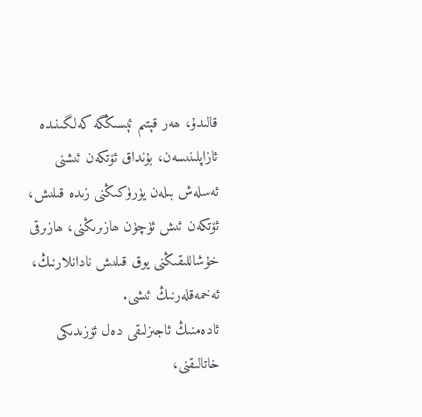قالىدۇ، ھەر قېتىم ئېسىڭگە كەلگىنىدە ئازاپلىنىسەن، بۇنداق ئۆتكەن ئىشنى ئەسلەش بىلەن يۈرۈكىڭنى زىدە قىلىش، ئۆتكەن ئىش ئۈچۈن ھازىرىڭنى، ھازىرقى خۇشاللىقىڭنى يوق قىلىش نادانلارنىڭ، ئەخمەقلەرنىڭ ئىشى.
ئادەمنىڭ ئاجىزلىقى دەل ئۆزىدىكى خاتالىقنى،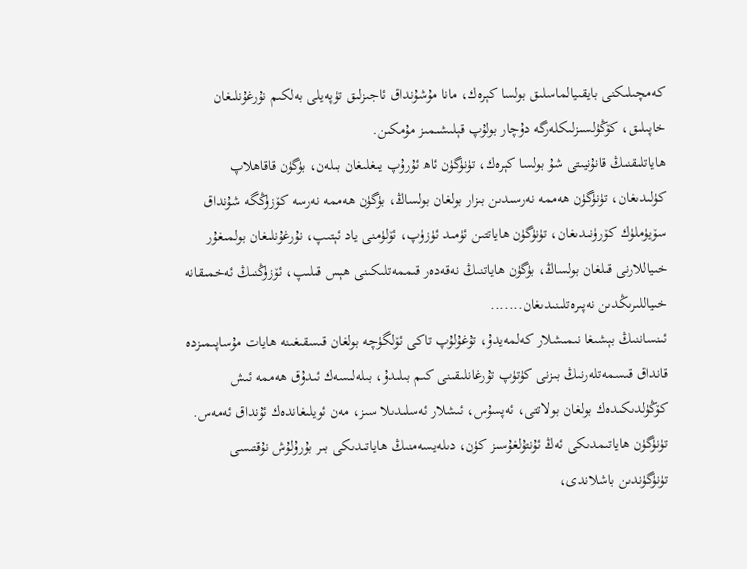كەمچىلىكنى بايقىيالماسلىق بولسا كېرەك، مانا مۇشۇنداق ئاجىزلىق تۈپەيلى بەلكىم نۇرغۇنلىغان خاپىلىق، كۆڭۈلسىزلىكلەرگە دۇچار بولۇپ قېلىشىمىز مۇمكىن.
ھاياتلىقنىڭ قانۇنيىتى شۇ بولسا كېرەك، تۈنۈگۈن ئاھ ئۇرۇپ يىغلىغان بىلەن، بۈگۈن قاقاھلاپ كۈلىدىغان، تۈنۈگۈن ھەممە نەرسىدىن بىزار بولغان بولساڭ، بۈگۈن ھەممە نەرسە كۆزۈڭگە شۇنداق سۆيۈملۈك كۆرۈنىدىغان، تۈنۈگۈن ھاياتتىن ئۈمىد ئۈزۈپ، ئۆلۈمنى ياد ئېتىپ، نۇرغۇنلىغان بولمىغۇر خىياللارنى قىلغان بولساڭ، بۈگۈن ھاياتنىڭ نەقەدەر قىممەتلىكىنى ھېس قىلىپ، ئۆزۈڭنىڭ ئەخمىقانە خىياللىرىڭدىن نەپىرەتلىنىدىغان.......
ئىنساننىڭ بېشىغا نىمىشلار كەلمەيدۇ، تۇغۇلۇپ تاكى ئۆلگۈچە بولغان قىسقىغىنە ھايات مۇساپىمىزدە قانداق قىسمەتلەرنىڭ بىزنى كۈتۈپ تۇرغانلىقىنى كىم بىلىدۇ، بىلەلىسەك ئىدۇق ھەممە ئىش كۆڭۈلدىكىدەك بولغان بولاتتى، ئەپسۇس، ئىشلار ئەسلىدىلا سىز، مەن ئويلىغاندەك ئۇنداق ئەمەس.
تۈنۈگۈن ھاياتىمدىكى ئەڭ ئۇنتۇلغۇسىز كۈن، دىلەيسەمنىڭ ھاياتىدىكى بىر بۇرۇلۇش نۇقتىسى تۈنۈگۈندىن باشلاندى،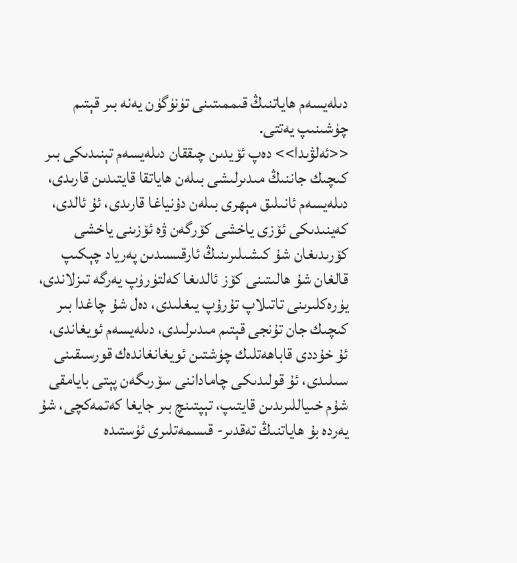دىلەيسەم ھاياتنىڭ قىممىتىنى تۈنۈگۈن يەنە بىر قېتىم چۈشىنىپ يەتتى.
<<ئەلۋىدا>> دەپ ئۆيدىن چىققان دىلەيسەم تېنىدىكى بىر كىچىك جاننىڭ مىدىرلىشى بىلەن ھاياتقا قايتىدىن قارىدى، دىلەيسەم ئانىلىق مېھرى بىلەن دۇنياغا قارىدى، ئۇ ئالدى، كەينىدىكى ئۆزى ياخشى كۆرگەن ۋە ئۆزىنى ياخشى كۆرىدىغان شۇ كىشىلىرىنىڭ ئارقىسىدىن پەرياد چېكىپ قالغان شۇ ھالىتىنى كۆز ئالدىغا كەلتۈرۈپ يەرگە تىزلاندى، يۈرەكلىرىنى تاتىلاپ تۇرۇپ يىغلىدى، دەل شۇ چاغدا بىر كىچىك جان تۇنجى قېتىم مىدىرلىدى، دىلەيسەم ئويغاندى، ئۇ خۇددى قاباھەتلىك چۈشتىن ئويغانغاندەك قورسىقىنى سىلىدى، ئۇ قولىدىكى چاماداننى سۆرىگەن پېتى بايامقى شۇم خىياللىرىدىن قايتىپ، تېپتىنچ بىر جايغا كەتمەكچى، شۇ يەردە بۇ ھاياتنىڭ تەقدىر- قىسمەتلىرى ئۈستىدە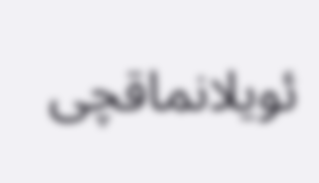ئويلانماقچى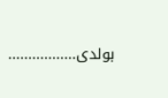بولدى.................